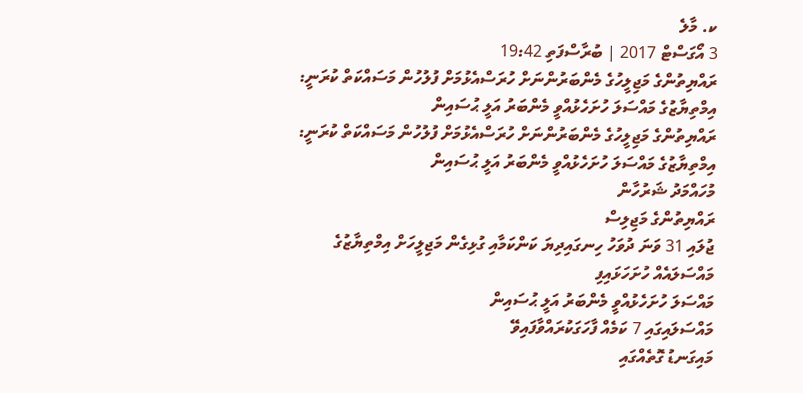ކ. މާލެ
3 އޯގަސްޓް 2017 | ބުރާސްފަތި 19:42
ރައްޔިތުންގެ މަޖިލީހުގެ މެންބަރުންނަށް ހުރަސްއެޅުމަށް ފުލުހުން މަސައްކަތް ކުރަނީ: އިމްތިޔާޒުގެ މައްސަލަ ހުށަހެޅުއްވީ މެންބަރު އަލީ ޙުސައިން
ރައްޔިތުންގެ މަޖިލީހުގެ މެންބަރުންނަށް ހުރަސްއެޅުމަށް ފުލުހުން މަސައްކަތް ކުރަނީ: އިމްތިޔާޒުގެ މައްސަލަ ހުށަހެޅުއްވީ މެންބަރު އަލީ ޙުސައިން
މުހައްމަދު ޝަރުހާން
ރައްޔިތުންގެ މަޖިލިސް
ޖުލައި 31 ވަނަ ދުވަހު ހިނގައިދިޔަ ކަންކަމާއި ގުޅިގެން މަޖިލީހަށް އިމްތިޔާޒުގެ މައްސަލައެއް ހުށަހަޅައިފި
މައްސަލަ ހުށަހެޅުއްވީ މެންބަރު އަލީ ޙުސައިން
މައްސަލައިގައި 7 ކަމެއް ފާހަގަކުރައްވާފައިވޭ
މައިގަނޑު ގޮތެއްގައި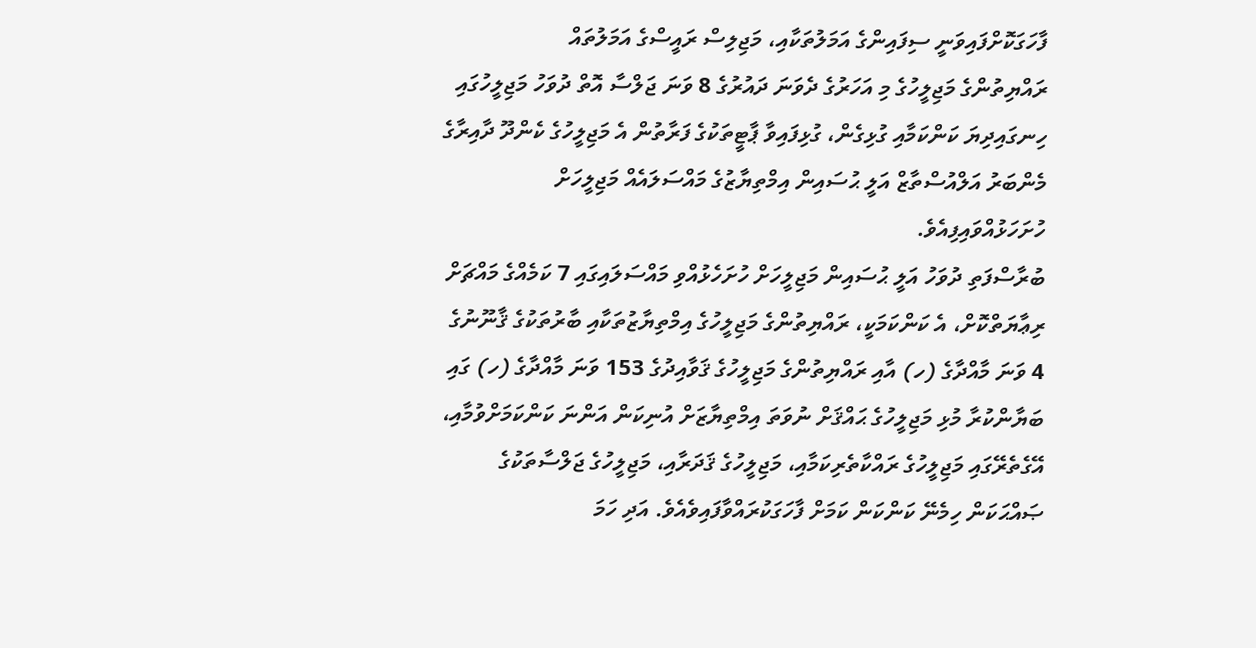ފާހަގަކޮށްފައިވަނީ ސިފައިންގެ އަމަލުތަކާއި، މަޖިލިސް ރައީސްގެ އަމަލުތައް
ރައްޔިތުންގެ މަޖިލީހުގެ މި އަހަރުގެ ދެވަނަ ދައުރުގެ 8 ވަނަ ޖަލްސާ އޮތް ދުވަހު މަޖިލީހުގައި ހިނގައިދިޔަ ކަންކަމާއި ގުޅިގެން، ގުޅިފައިވާ ޕާޓީތަކުގެ ފަރާތުން އެ މަޖިލީހުގެ ކެންދޫ ދާއިރާގެ މެންބަރު އަލްއުސްތާޒް އަލީ ޙުސައިން އިމްތިޔާޒުގެ މައްސަލައެއް މަޖިލީހަށް ހުށަހަޅުއްވައިފިއެވެ.
ބުރާސްފަތި ދުވަހު އަލީ ޙުސައިން މަޖިލީހަށް ހުށަހެޅުއްވި މައްސަލައިގައި 7 ކަމެއްގެ މައްޗަށް ރިޢާޔަތްކޮށް، އެ ކަންކަމަކީ، ރައްޔިތުންގެ މަޖިލީހުގެ އިމްތިޔާޒުތަކާއި ބާރުތަކުގެ ޤާނޫނުގެ 4 ވަނަ މާއްދާގެ (ހ) އާއި ރައްޔިތުންގެ މަޖިލީހުގެ ޤަވާއިދުގެ 153 ވަނަ މާއްދާގެ (ހ) ގައި ބަޔާންކުރާ މުޅި މަޖިލީހުގެ ޙައްޤަށް ނުވަތަ އިމްތިޔާޒަށް އުނިކަން އަންނަ ކަންކަމަށްވުމާއި، އޭގެތެރޭގައި މަޖިލީހުގެ ރައްކާތެރިކަމާއި، މަޖިލީހުގެ ޤަދަރާއި، މަޖިލީހުގެ ޖަލްސާތަކުގެ ޞައްޙަކަން ހިމެނޭ ކަންކަން ކަމަށް ފާހަގަކުރައްވާފައިވެއެވެ. އަދި ހަމަ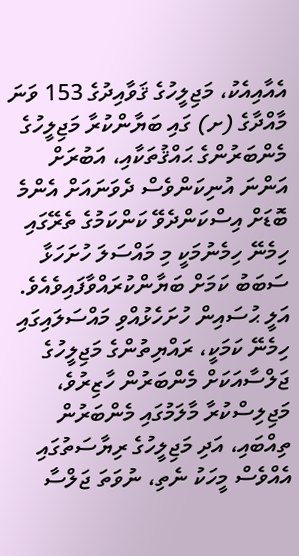އެއާއިއެކު، މަޖިލީހުގެ ޤަވާއިދުގެ 153 ވަނަ މާއްދާގެ (ށ) ގައި ބަޔާންކުރާ މަޖިލީހުގެ މެންބަރުންގެ ޙައްޤުތަކާއި، އަބުރަށް އަންނަ އުނިކަންވެސް ދެވަނައަށް އެންމެ ބޮޑަށް އިސްކަންދެވޭ ކަންކަމުގެ ތެރޭގައި ހިމެނޭ ހިމެނުމަކީ މި މައްސަލަ ހުށަހަޅާ ސަބަބު ކަމަށް ބަޔާންކުރައްވާފައިވެއެވެ.
އަލީ ޙުސައިން ހުށަހެޅުއްވި މައްސަލައިގައި ހިމެނޭ ކަމަކީ، ރައްޔިތުންގެ މަޖިލީހުގެ ޖަލްސާއަކަށް މެންބަރުން ހާޒިރުވެ، މަޖިލިސްކުރާ މާލަމުގައި މެންބަރުން ތިއްބައި، އަދި މަޖިލީހުގެ ރިޔާސަތުގައި އެއްވެސް މީހަކު ނެތި، ނުވަތަ ޖަލްސާ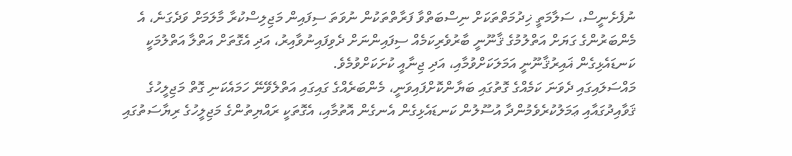ނުފެށެނީސް، ސަލާމަތީ ޚިދުމަތްތަކަށް ނިސްބަތްވާ ފަރާތްތަކުން ނުވަތަ ސިފައިން މަޖިލިސްކުރާ މާލަމަށް ވަދެގަނެ، އެ މެންބަރުންގެ ގަޔަށް އަތްލުމުގެ ޤާނޫނީ ބާރުވެރިކަމެއް ސިފައިންނަށް ދެވިފައިނުވާއިރު، އަދި އެގޮތަށް އަތްލާ އަތްލުމަކީ ކަނޑައެޅިގެން ޣައިރުޤާނޫނީ އަމަލަކަށްވުމާއި، އަދި ޖިނާއީ ކުށަކަށްވުމެވެ.
މައްސަލައިގައި ދެވަނަ ކަމެއްގެ ގޮތުގައި ބަޔާންކޮށްފައިވަނީ، މެންބަރެއްގެ ގައިގައި އަތްލެވޭނޭ ހަމައެކަނި ގޮތް މަޖިލީހުގެ ޤަވާއިދުގައާއި ޢަމަލުކުރެވެމުންދާ އުސޫލުން ކަނޑައެޅިގެން އެނގެން އޮތުމާއި، އެގޮތަކީ ރައްޔިތުންގެ މަޖިލީހުގެ ރިޔާސަތުގައި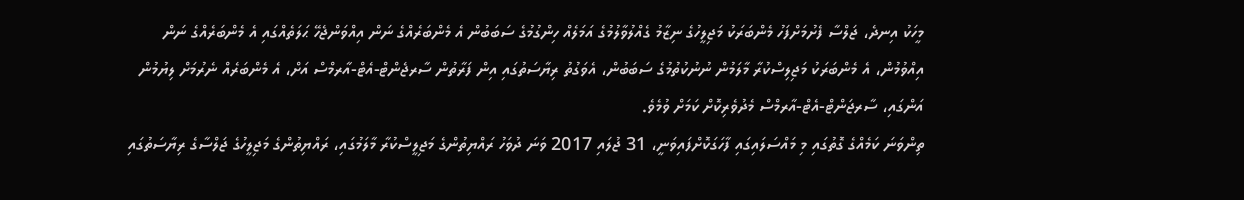މީހަކު އިނދެ، ޖަލްސާ ފެށުމަށްފަހު މެންބަރަކު މަޖިލީހުގެ ނިޒާމު ގެއްލުވާލުމުގެ އަމަލެއް ހިންގުމުގެ ސަބަބުން އެ މެންބަރެއްގެ ނަން އިއްވަންޖެހޭ ޙަލަތެއްގައި އެ މެންބަރެއްގެ ނަން އިއްވުމުން، އެ މެންބަރަކު މަޖިލިސްކުރާ މާލަމުން ނުނުކުތުމުގެ ސަބަބުން، އެވަގުތު ރިޔާސަތުގައި އިން ފަރާތުން ސާރޖެންޓް-އެޓް-އާރމްސް އަށް، އެ މެންބަރެއް ނެރުމަށް ލިޔުމުން އަންގައި، ސާރޖަންޓް-އެޓް-އާރމްސް މެދުވެރިކޮށް ކަމަށް ވުމެވެ.
ތިންވަނަ ކަމެއްގެ ގޮތުގައި މި މައްސަލައިގައި ފާހަގަކޮށްފައިވަނީ، 31 ޖުލައި 2017 ވަނަ ދުވަހު ރައްޔިތުންގެ މަޖިލީސްކުރާ މާލަމުގައި، ރައްޔިތުންގެ މަޖިލީހުގެ ޖަލްސާގެ ރިޔާސަތުގައި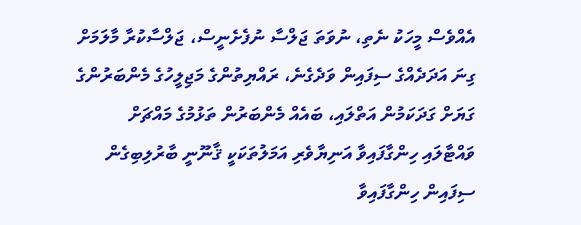އެއްވެސް މީހަކު ނެތި، ނުވަތަ ޖަލްސާ ނުފެށެނީސް، ޖަލްސާކުރާ މާލަމަށް ގިނަ އަދަދެއްގެ ސިފައިން ވަދެގެނެ، ރައްޔިތުންގެ މަޖިލީހުގެ މެންބަރުންގެ ގަޔަށް ގަދަކަމުން އަތްލައި، ބައެއް މެންބަރުން ތަޅުމުގެ މައްޗަށް ވައްޓާލައި ހިންގާފައިވާ އަނިޔާވެރި އަމަލުތަކަކީ ޤާނޫނީ ބާރުލިބިގެން ސިފައިން ހިންގާފައިވާ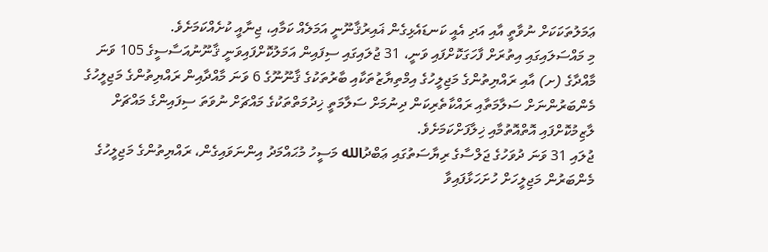ޢަމަލުތަކަކަށް ނުވާތީ އާއި އަދި އެއީ ކަނޑައެޅިގެން ޣައިރުޤާނޫނީ އަމަލެއް ކަމާއި، ޖިނާއީ ކުށެއްކަމަށެވެ.
މި މައްސަލައިގައި އިތުރަށް ފާހަގަކޮށްފައި ވަނީ، 31 ޖުލައިގައި ސިފައިން އަމަލުކޮށްފައިވަނީ ޤާނޫނުއަސާސީގެ 105 ވަނަ މާއްދާގެ (ށ) އާއި ރައްޔިތުންގެ މަޖިލީހުގެ އިމްތިޔާޒުތަކާއި ބާރުތަކުގެ ޤާނޫނޫގެ 6 ވަނަ މާއްދާއިން ރައްޔިތުންގެ މަޖިލީހުގެ މެންބަރުންނަށް ސަލާމަތާއި ރައްކާތެރިކަން ދިނުމަށް ސަލާމަތީ ޚިދުމަތްތަކުގެ މައްޗަށް ނުވަތަ ސިފައިންގެ މައްޗަށް ލާޒިމުކޮށްފައި އޮތްއޮތުމާއި ޚިލާފަށްކަމަށެވެ.
ޖުލައި 31 ވަނަ ދުވަހުގެ ޖަލްސާގެ ރިޔާސަތުގައި ޢަބްދުالله މަސީހު މުޙައްމަދު އިންނަވައިގެން، ރައްޔިތުންގެ މަޖިލީހުގެ މެންބަރުން މަޖިލީހަށް ހުށަހަޅާފައިވާ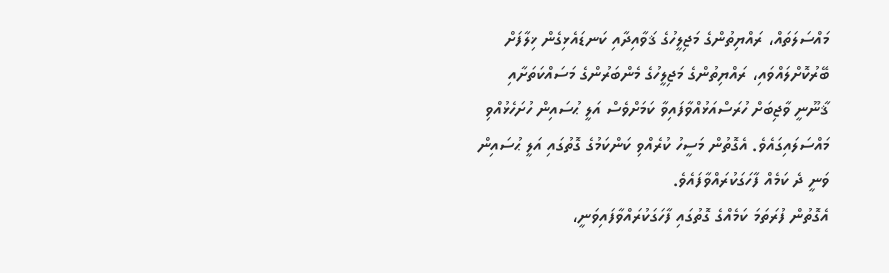މައްސަލަތައް، ރައްޔިތުންގެ މަޖިލީހުގެ ޤަވާއިދާއި ކަނޑައެޅިގެން ޚިލާފަށް ބޭރުކޮށްލައްވައި، ރައްޔިތުންގެ މަޖިލީހުގެ މެންބަރުންގެ މަސައްކަތަށާއި ޤާނޫނީ ވާޖިބަށް ހުރަސްއަޅުއްވާފައިވާ ކަމަށްވެސް އަލީ ޙުސައިން ހުށަހެޅުއްވި މައްސަލައިގައެވެ. އެގޮތުން މަސީހު ކުރެއްވި ކަންކަމުގެ ގޮތުގައި އަލީ ޙުސައިން ވަނީ ދެ ކަމެއް ފާހަގަކުރައްވާފައެވެ.
އެގޮތުން ފުރަތަމަ ކަމެއްގެ ގޮތުގައި ފާހަގަކުރައްވާފައިވަނީ،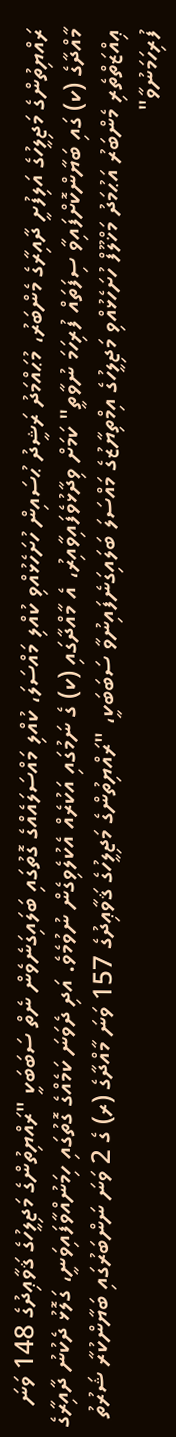ރައްޔިތުންގެ މަޖިލީހުގެ އަލިފުށީ ދާއިރާގެ މެންބަރު، މުޙައްމަދު ރަޝީދު ޙުސައިން ހުށަހެޅުއްވި ކުއްލި މައްސަލަ، ކުއްލި މައްސަލައެއްގެ ގޮތުގައި ބަލައިގަނެވެން ނެތް ސަބަބަކީ "ރައްޔިތުންގެ މަޖިލީހުގެ ޤަވާޢިދުގެ 148 ވަނަ މާއްދާގެ (ކ) ގައި ބަޔާންކޮށްފައިވާ ސިފަތައް ފުރިހަމަ ނުވާތީ" ކަމަށް ވިދާޅުވެފައިވާއިރު، އެ މާއްދާގައި (ކ) ގެ ނަމުގައި އަކުރެއް އެކުލެވިގެން ނުވުމެވެ. އަދި ދެވަނަ ކަމެއްގެ ގޮތުގައި ހިމަނުއްވާފައިވަނީ، ގަލޮޅު ދެކުނު ދާއިރާގެ ޢިއްޒަތްތެރި މެންބަރު އަޙުމަދު މަޚްލޫފް ހުށަހެޅުއްވި މަޖިލީހުގެ އިމްތިޔާޒުގެ މައްސަލަ ބަލައިގަނެފައިނުވާ ސަބަބަކީ، "ރައްޔިތުންގެ މަޖިލީހުގެ ޤަވާޢިދުގެ 157 ވަނަ މާއްދާގެ (ރ) ގެ 2 ވަނަ ނަންބަރުގައި ބަޔާންކުރާ ޝަރުތު ފުރިހަމަނުވާ"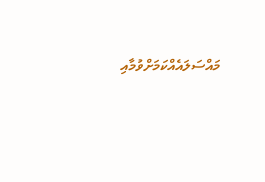މައްސަލައެއްކަމަށްވުމާއި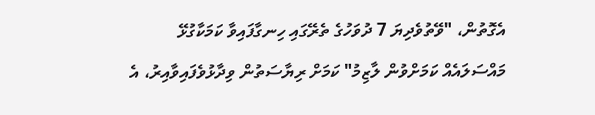އެގޮތުން، "ވޭތުވެދިޔަ 7 ދުވަހުގެ ތެރޭގައި ހިނގާފައިވާ ކަމަކާގުޅޭ މައްސަލައެއް ކަމަށްވުން ލާޒިމު" ކަމަށް ރިޔާސަތުން ވިދާޅުވެފައިވާއިރު، އެ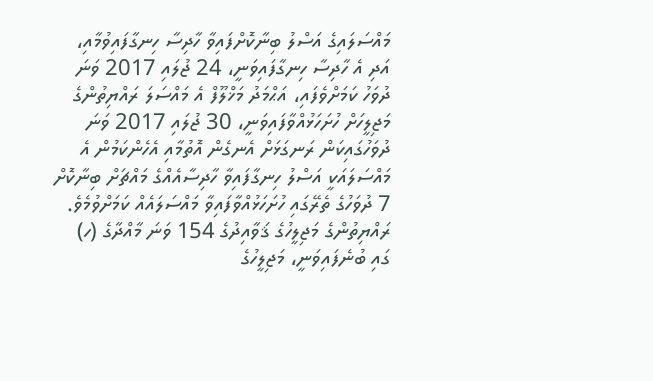މައްސަލައިގެ އަސްލު ބިނާކޮށްފައިވާ ހާދިސާ ހިނގާފައިވުމާއި، އަދި އެ ހާދިސާ ހިނގާފައިވަނީ، 24 ޖުލައި 2017 ވަނަ ދުވަހު ކަމަށްވެފައި، އަޙްމަދު މަޚްލޫފް އެ މައްސަލަ ރައްޔިތުންގެ މަޖިލީހަށް ހުށަހަޅުއްވާފައިވަނީ، 30 ޖުލައި 2017 ވަނަ ދުވަހުގައިކަން ރަނގަޅަށް އެނގެން އޮތުމާއި އެހެންކަމުން އެ މައްސަލައަކީ އަސްލު ހިނގާފައިވާ ހާދިސާއެއްގެ މައްޗަށް ބިނާކޮށް 7 ދުވަހުގެ ތެރޭގައި ހުށަހަޅުއްވާފައިވާ މައްސަލައެއް ކަމަށްވުމެވެ.
ރައްޔިތުންގެ މަޖިލީހުގެ ޤަވާއިދުގެ 154 ވަނަ މާއްދާގެ (ހ) ގައި ބުނެފައިވަނީ، މަޖިލީހުގެ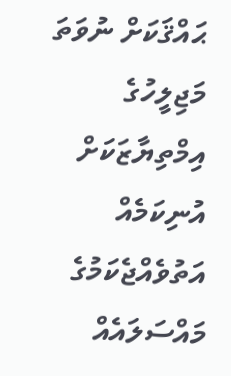ޙައްޤަކަށް ނުވަތަ މަޖިލީހުގެ އިމްތިޔާޒަކަށް އުނިކަމެއް އަތުވެއްޖެކަމުގެ މައްސަލައެއް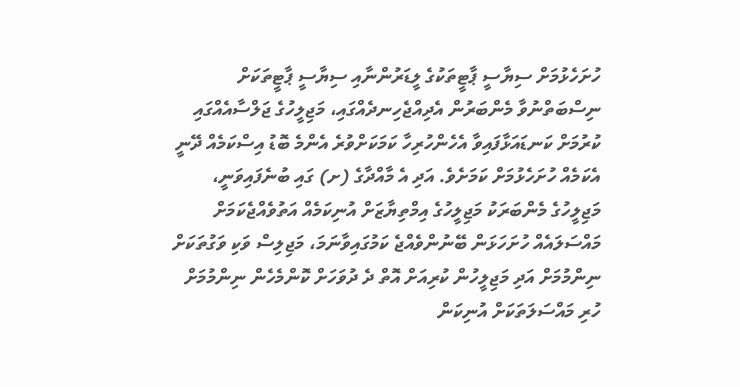ހުށަހެޅުމަށް ސިޔާސީ ޕާޓީތަކުގެ ލީޑަރުންނާއި ސިޔާސީ ޕާޓީތަކަށް ނިސްބަތްނުވާ މެންބަރުން އެދިއްޖެހިނދެއްގައި، މަޖިލީހުގެ ޖަލްސާއެއްގައި ކުރުމަށް ކަނޑައަޅާފައިވާ އެހެންހުރިހާ ކަމަކަށްވުރެ އެންމެ ބޮޑު އިސްކަމެއް ދޭނީ އެކަމެއް ހުށަހެޅުމަށް ކަމަށެވެ. އަދި އެ މާއްދާގެ (ށ) ގައި ބުނެފައިވަނީ، މަޖިލީހުގެ މެންބަރަކު މަޖިލީހުގެ އިމްތިޔާޒަށް އުނިކަމެއް އަތުވެއްޖެކަމަށް މައްސަލައެއް ހުށަހަޅަން ބޭނުންވެއްޖެ ކަމުގައިވާނަމަ، މަޖިލިސް ވަކި ވަގުތަކަށް ނިންމުމަށް އަދި މަޖިލީހުން ކުރިއަށް އޮތް ދެ ދުވަހަށް ކޮންމެހެން ނިންމުމަށް ހުރި މައްސަލަތަކަށް އުނިކަން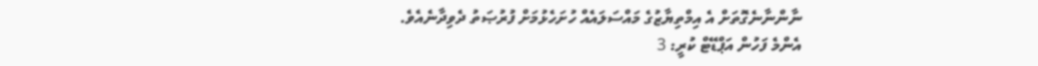ނާންނާނެގޮތަށް އެ އިމްތިޔާޒުގެ މައްސަލައެއް ހުށަހެޅުމަށް ފުރުޞަތު ދެވިދާނެއެވެ.
އެންމެ ފަހުން އަޕްޑޭޓް ކުރީ: 3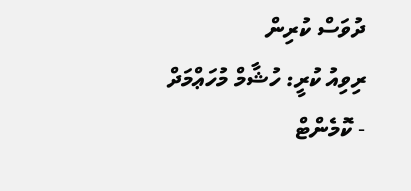ދުވަސް ކުރިން
ރިވިއު ކުރީ: ހުޝާމް މުހަޢްމަދް
- ކޮމެންޓް